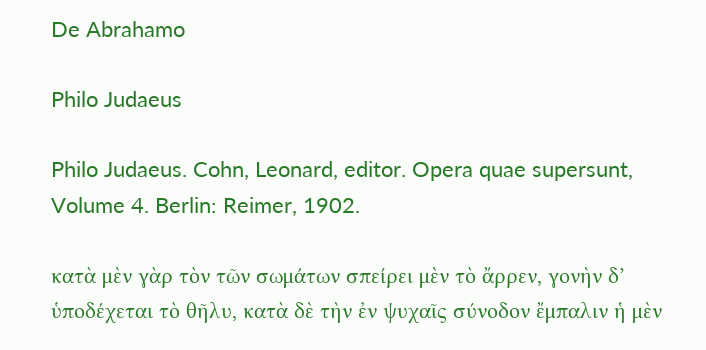De Abrahamo

Philo Judaeus

Philo Judaeus. Cohn, Leonard, editor. Opera quae supersunt, Volume 4. Berlin: Reimer, 1902.

κατὰ μὲν γὰρ τὸν τῶν σωμάτων σπείρει μὲν τὸ ἄρρεν, γονὴν δ’ ὑποδέχεται τὸ θῆλυ, κατὰ δὲ τὴν ἐν ψυχαῖς σύνοδον ἔμπαλιν ἡ μὲν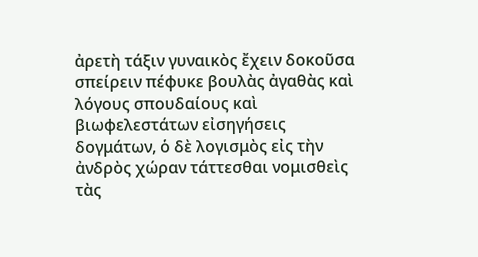ἀρετὴ τάξιν γυναικὸς ἔχειν δοκοῦσα σπείρειν πέφυκε βουλὰς ἀγαθὰς καὶ λόγους σπουδαίους καὶ βιωφελεστάτων εἰσηγήσεις δογμάτων, ὁ δὲ λογισμὸς εἰς τὴν ἀνδρὸς χώραν τάττεσθαι νομισθεὶς τὰς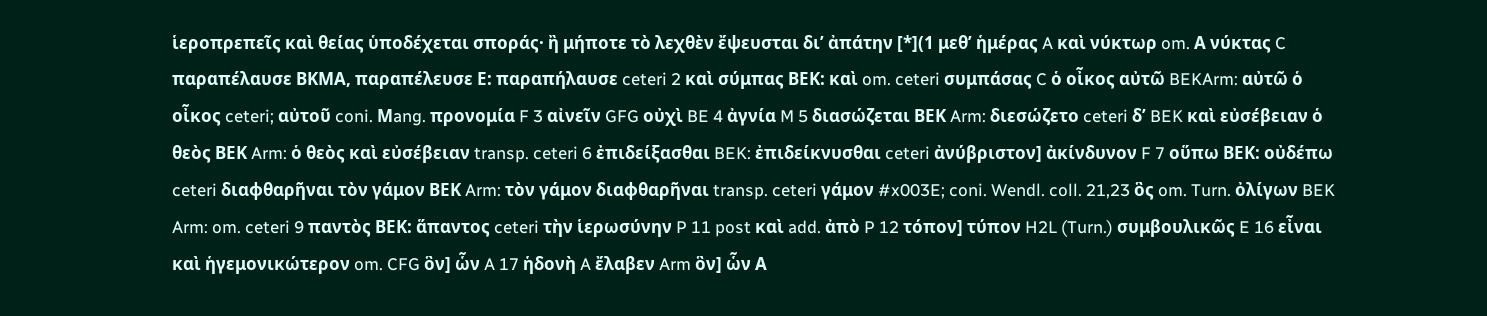ἱεροπρεπεῖς καὶ θείας ὑποδέχεται σποράς· ἢ μήποτε τὸ λεχθὲν ἔψευσται δι’ ἀπάτην [*](1 μεθ’ ἡμέρας A καὶ νύκτωρ om. Α νύκτας C παραπέλαυσε ΒΚMΑ, παραπέλευσε Ε: παραπήλαυσε ceteri 2 καὶ σύμπας ΒΕΚ: καὶ om. ceteri συμπάσας C ὁ οἶκος αὐτῶ BEKArm: αὐτῶ ὁ οἶκος ceteri; αὐτοῦ coni. Μang. προνομία F 3 αἰνεῖν GFG οὐχὶ BE 4 ἀγνία M 5 διασώζεται ΒΕΚ Arm: διεσώζετο ceteri δ’ BEK καὶ εὐσέβειαν ὁ θεὸς ΒΕΚ Arm: ὁ θεὸς καὶ εὐσέβειαν transp. ceteri 6 ἐπιδείξασθαι BEK: ἐπιδείκνυσθαι ceteri ἀνύβριστον] ἀκίνδυνον F 7 οὕπω ΒΕΚ: οὐδέπω ceteri διαφθαρῆναι τὸν γάμον ΒΕΚ Arm: τὸν γάμον διαφθαρῆναι transp. ceteri γάμον #x003E; coni. Wendl. coll. 21,23 ὃς om. Turn. ὀλίγων BEK Arm: om. ceteri 9 παντὸς ΒΕΚ: ἅπαντος ceteri τὴν ἱερωσύνην P 11 post καὶ add. ἀπὸ P 12 τόπον] τύπον H2L (Turn.) συμβουλικῶς E 16 εἶναι καὶ ἡγεμονικώτερον om. CFG ὃν] ὧν A 17 ἡδονὴ A ἔλαβεν Arm ὃν] ὧν Α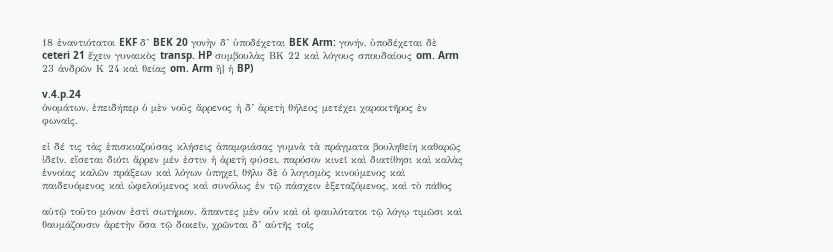18 ἐναντιότατοι EKF δ’ BEK 20 γονὴν δ’ ὑποδέχεται BEK Arm: γονήν, ὑποδέχεται δὲ ceteri 21 ἔχειν γυναικὸς transp. HP συμβουλὰς ΒΚ 22 καὶ λόγους σπουδαίους om. Arm 23 ἀνδρῶν Κ 24 καὶ θείας om. Arm ἢ] ἡ BP)

v.4.p.24
ὀνομάτων, ἐπειδήπερ ὁ μὲν νοῦς ἄρρενος ἡ δ’ ἀρετὴ θήλεος μετέχει χαρακτῆρος ἐν φωναῖς.

εἰ δέ τις τὰς ἐπισκιαζούσας κλήσεις ἀπαμφιάσας γυμνὰ τὰ πράγματα βουληθείη καθαρῶς ἰδεῖν, εἴσεται διότι ἄρρεν μέν ἐστιν ἡ ἀρετὴ φύσει, παρόσον κινεῖ καὶ διατίθησι καὶ καλὰς ἐννοίας καλῶν πράξεων καὶ λόγων ὑπηχεῖ, θῆλυ δὲ ὁ λογισμὸς κινούμενος καὶ παιδευόμενος καὶ ὠφελούμενος καὶ συνόλως ἐν τῷ πάσχειν ἐξεταζόμενος, καὶ τὸ πάθος

αὐτῷ τοῦτο μόνον ἐστὶ σωτήριον. ἅπαντες μὲν οὖν καὶ οἱ φαυλότατοι τῷ λόγῳ τιμῶσι καὶ θαυμάζουσιν ἀρετὴν ὅσα τῷ δοκεῖν, χρῶνται δ’ αὐτῆς τοῖς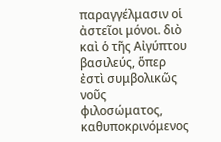παραγγέλμασιν οἱ ἀστεῖοι μόνοι. διὸ καὶ ὁ τῆς Αἰγύπτου βασιλεύς, ὅπερ ἐστὶ συμβολικῶς νοῦς φιλοσώματος, καθυποκρινόμενος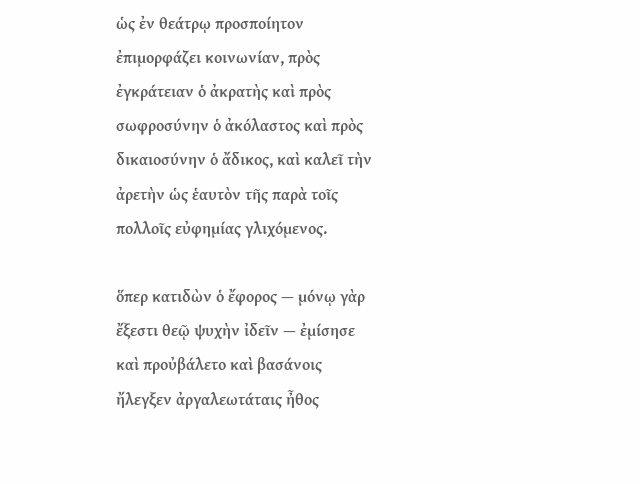ὡς ἐν θεάτρῳ προσποίητον ἐπιμορφάζει κοινωνίαν, πρὸς ἐγκράτειαν ὁ ἀκρατὴς καὶ πρὸς σωφροσύνην ὁ ἀκόλαστος καὶ πρὸς δικαιοσύνην ὁ ἄδικος, καὶ καλεῖ τὴν ἀρετὴν ὡς ἑαυτὸν τῆς παρὰ τοῖς πολλοῖς εὐφημίας γλιχόμενος.

ὅπερ κατιδὼν ὁ ἔφορος — μόνῳ γὰρ ἔξεστι θεῷ ψυχὴν ἰδεῖν — ἐμίσησε καὶ προὐβάλετο καὶ βασάνοις ἤλεγξεν ἀργαλεωτάταις ἦθος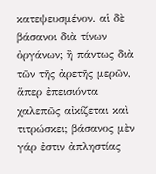κατεψευσμένον. αἱ δὲ βάσανοι διὰ τίνων ὀργάνων; ἢ πάντως διὰ τῶν τῆς ἀρετῆς μερῶν, ἅπερ ἐπεισιόντα χαλεπῶς αἰκίζεται καὶ τιτρώσκει; βάσανος μὲν γάρ ἐστιν ἀπληστίας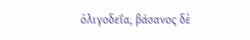ὀλιγοδεΐα, βάσανος δὲ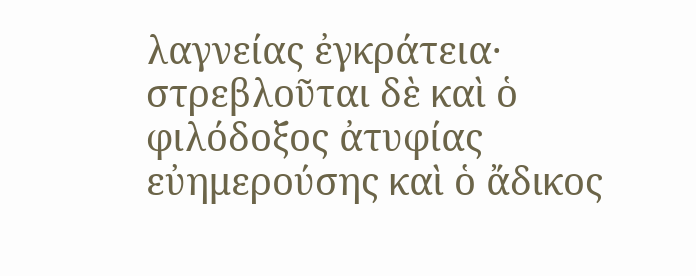λαγνείας ἐγκράτεια· στρεβλοῦται δὲ καὶ ὁ φιλόδοξος ἀτυφίας εὐημερούσης καὶ ὁ ἄδικος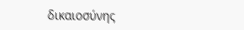δικαιοσύνης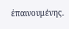ἐπαινουμένης.